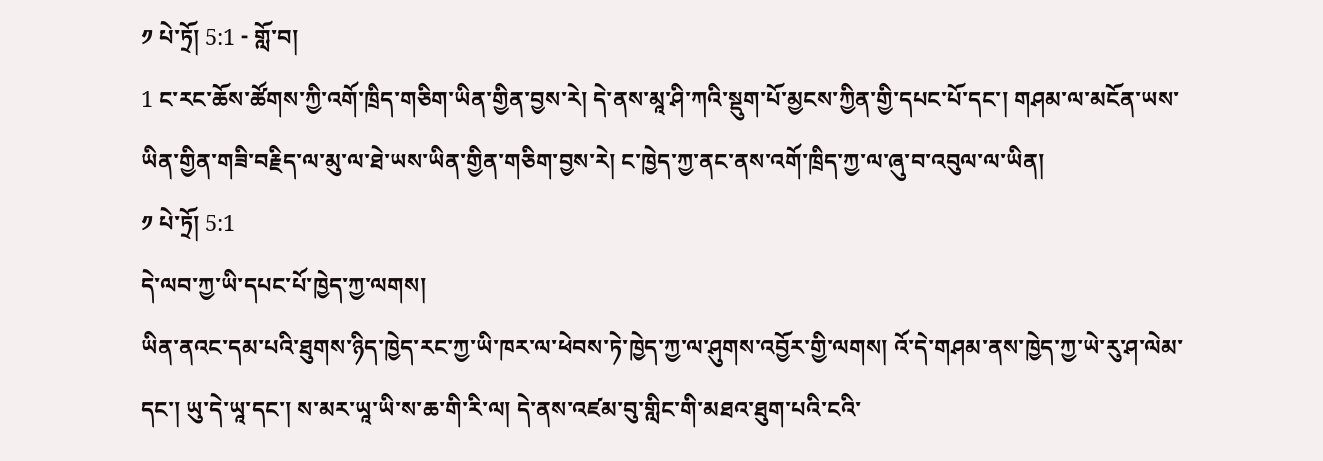༡ པེ་ཏྲོ། 5:1 - གློ་བ།
1 ང་རང་ཆོས་ཚོགས་ཀྱི་འགོ་ཁྲིད་གཅིག་ཡིན་གྱིན་བྱས་རེ། དེ་ནས་མཱ་ཤི་ཀའི་སྡུག་པོ་མྱངས་ཀྱིན་གྱི་དཔང་པོ་དང་། གཤམ་ལ་མངོན་ཡས་ཡིན་གྱིན་གཟི་བརྗིད་ལ་མུ་ལ་ཐེ་ཡས་ཡིན་གྱིན་གཅིག་བྱས་རེ། ང་ཁྱེད་ཀྱ་ནང་ནས་འགོ་ཁྲིད་ཀྱ་ལ་ཞུ་བ་འབུལ་ལ་ཡིན།
༡ པེ་ཏྲོ། 5:1
དེ་ལབ་ཀྱ་ཡི་དཔང་པོ་ཁྱེད་ཀྱ་ལགས།
ཡིན་ནའང་དམ་པའི་ཐུགས་ཉིད་ཁྱེད་རང་ཀྱ་ཡི་ཁར་ལ་ཕེབས་ཏེ་ཁྱེད་ཀྱ་ལ་ཤུགས་འབྱོར་གྱི་ལགས། འོ་དེ་གཤམ་ནས་ཁྱེད་ཀྱ་ཡེ་རུ་ཤ་ལེམ་དང་། ཡུ་དེ་ཡཱ་དང་། ས་མར་ཡཱ་ཡི་ས་ཆ་གི་རི་ལ། དེ་ནས་འཛམ་བུ་གླིང་གི་མཐའ་ཐུག་པའི་ངའི་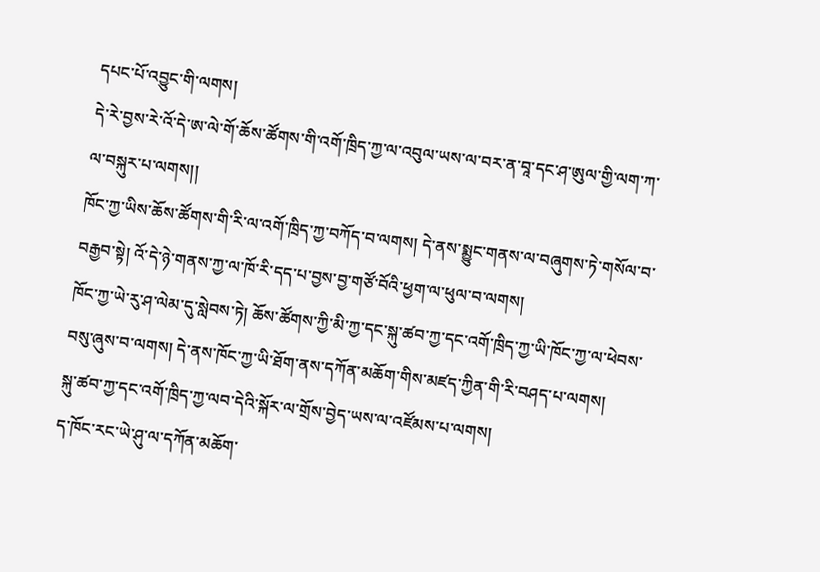དཔང་པོ་འབྱུང་གི་ལགས།
དེ་རེ་བྱས་རེ་འོ་དེ་ཨ་ལེ་གོ་ཆོས་ཚོགས་གི་འགོ་ཁྲིད་ཀྱ་ལ་འབུལ་ཡས་ལ་བར་ན་བཱ་དང་ཤ་ཨུལ་གྱི་ལག་ཀ་ལ་བསྐུར་པ་ལགས།།
ཁོང་ཀྱ་ཡིས་ཆོས་ཚོགས་གི་རི་ལ་འགོ་ཁྲིད་ཀྱ་བཀོད་བ་ལགས། དེ་ནས་སྨྱུང་གནས་ལ་བཞུགས་ཏེ་གསོལ་བ་བརྒྱབ་སྟེ། འོ་དེ་ཉེ་གནས་ཀྱ་ལ་ཁོ་རི་དད་པ་བྱས་བྱ་གཙོ་བོའི་ཕྱག་ལ་ཕུལ་བ་ལགས།
ཁོང་ཀྱ་ཡེ་རུ་ཤ་ལེམ་དུ་སླེབས་ཏེ། ཆོས་ཚོགས་ཀྱི་མི་ཀྱ་དང་སྐུ་ཚབ་ཀྱ་དང་འགོ་ཁྲིད་ཀྱ་ཡི་ཁོང་ཀྱ་ལ་ཕེབས་བསུ་ཞུས་བ་ལགས། དེ་ནས་ཁོང་ཀྱ་ཡི་ཐོག་ནས་དཀོན་མཆོག་གིས་མཛད་ཀྱིན་གི་རི་བཤད་པ་ལགས།
སྐུ་ཚབ་ཀྱ་དང་འགོ་ཁྲིད་ཀྱ་ལབ་དེའི་སྐོར་ལ་གྲོས་བྱེད་ཡས་ལ་འཛོམས་པ་ལགས།
ད་ཁོང་རང་ཡེ་ཤུ་ལ་དཀོན་མཆོག་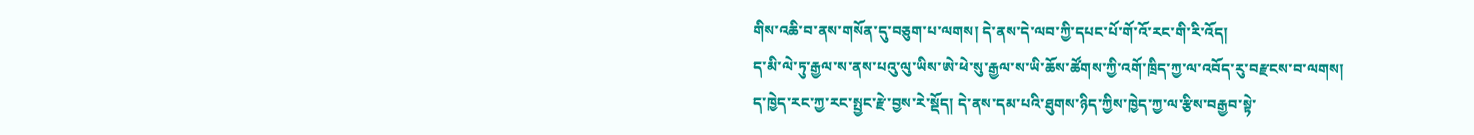གིས་འཆི་བ་ནས་གསོན་དུ་བཅུག་པ་ལགས། དེ་ནས་དེ་ལབ་ཀྱི་དཔང་པོ་གོ་འོ་རང་གི་རི་འོད།
ད་མི་ལེ་ཏུ་རྒྱལ་ས་ནས་པའུ་ལུ་ཡིས་ཨེ་ཕེ་སུ་རྒྱལ་ས་ཡི་ཆོས་ཚོགས་ཀྱི་འགོ་ཁྲིད་ཀྱ་ལ་འབོད་རུ་བརྫངས་བ་ལགས།
ད་ཁྱེད་རང་ཀྱ་རང་སྤྱང་རྫེ་བྱས་རེ་སྡོད། དེ་ནས་དམ་པའི་ཐུགས་ཉིད་ཀྱིས་ཁྱེད་ཀྱ་ལ་རྩིས་བརྒྱབ་སྟེ་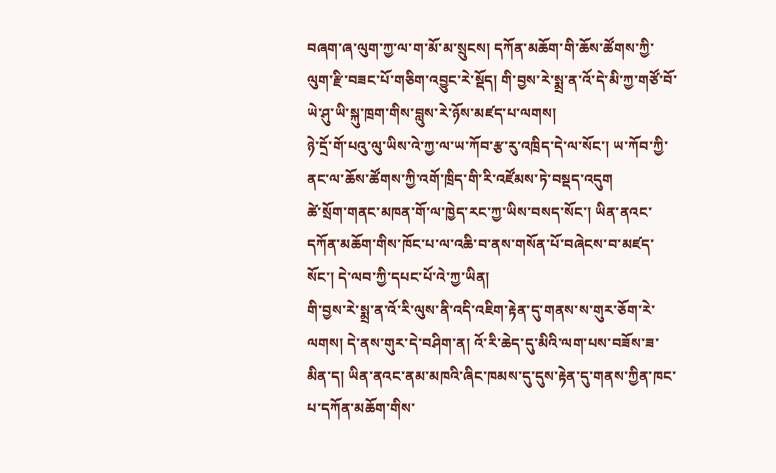བཞག་ཞ་ལུག་ཀྱ་ལ་ག་མོ་མ་སྲུངས། དཀོན་མཆོག་གི་ཆོས་ཚོགས་ཀྱི་ལུག་རྫི་བཟང་པོ་གཅིག་འབྱུང་རེ་སྡོད། གི་བྱས་རེ་སྨྲ་ན་འོ་དེ་མི་ཀྱ་གཙོ་བོ་ཡེ་ཤུ་ཡི་སྐུ་ཁྲག་གིས་བླུས་རེ་ཉོས་མཛད་པ་ལགས།
ཉེ་དྲོ་གོ་པའུ་ལུ་ཡིས་འེ་ཀྱ་ལ་ཡ་ཀོབ་རྩ་རུ་འཁྲིད་དེ་ལ་སོང་། ཡ་ཀོབ་ཀྱི་ནང་ལ་ཆོས་ཚོགས་ཀྱི་འགོ་ཁྲིད་གི་རི་འཛོམས་ཏེ་བསྡད་འདུག
ཚེ་སྲོག་གནང་མཁན་གོ་ལ་ཁྱེད་རང་ཀྱ་ཡིས་བསད་སོང་། ཡིན་ནའང་དཀོན་མཆོག་གིས་ཁོང་པ་ལ་འཆི་བ་ནས་གསོན་པོ་བཞེངས་བ་མཛད་སོང་། དེ་ལབ་ཀྱི་དཔང་པོ་འེ་ཀྱ་ཡིན།
གི་བྱས་རེ་སྨྲ་ན་འོ་རི་ལུས་ནི་འདི་འཇིག་རྟེན་དུ་གནས་ས་གུར་ཅོག་རེ་ལགས། དེ་ནས་གུར་དེ་བཤིག་ན། འོ་རི་ཆེད་དུ་མིའི་ལག་པས་བཟོས་ཟ་མིན་ད། ཡིན་ནའང་ནམ་མཁའི་ཞིང་ཁམས་དུ་དུས་རྟེན་དུ་གནས་ཀྱིན་ཁང་པ་དཀོན་མཆོག་གིས་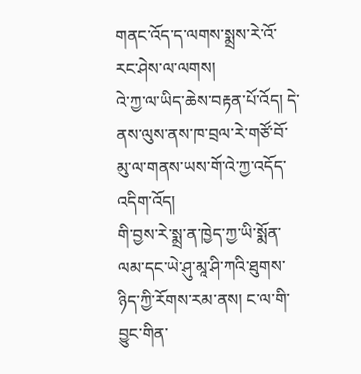གནང་འོད་ད་ལགས་སྨྲས་རེ་འོ་རང་ཤེས་ལ་ལགས།
འེ་ཀྱ་ལ་ཡིད་ཆེས་བརྟན་པོ་འོད། དེ་ནས་ལུས་ནས་ཁ་བྲལ་རེ་གཙོ་བོ་མུ་ལ་གནས་ཡས་གོ་འེ་ཀྱ་འདོད་འདིག་འོད།
གི་བྱས་རེ་སྨྲ་ན་ཁྱེད་ཀྱ་ཡི་སྨོན་ལམ་དང་ཡེ་ཤུ་མཱ་ཤི་ཀའི་ཐུགས་ཉིད་ཀྱི་རོགས་རམ་ནས། ང་ལ་གི་བྱུང་གིན་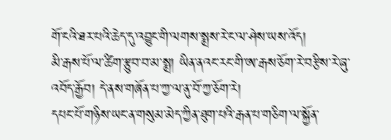གོ་ངའི་ཐར་པའི་ཆེད་དུ་འབྱུང་གི་ལགས་སྨྲས་རེ་ང་ལ་ཤེས་ཡས་འོད།
མི་རྒས་པོ་ལ་ཚིག་རྩུབ་བ་མ་སྨྲ། ཡིན་ནའང་རང་གི་ཨ་རྒས་ཅོག་རེ་བརྩིས་རེ་ཞུ་འབོད་རྒྱོབ། དེ་ནས་གཞོན་པ་ཀྱ་ལ་ནུ་བོ་ཀྱ་ཅོག་རེ།
དཔང་པོ་གཉིས་ཡང་ན་གསུམ་མེད་ཀྱིན་ཐུག་པའི་རྒན་པ་གཅིག་ལ་སྐྱོན་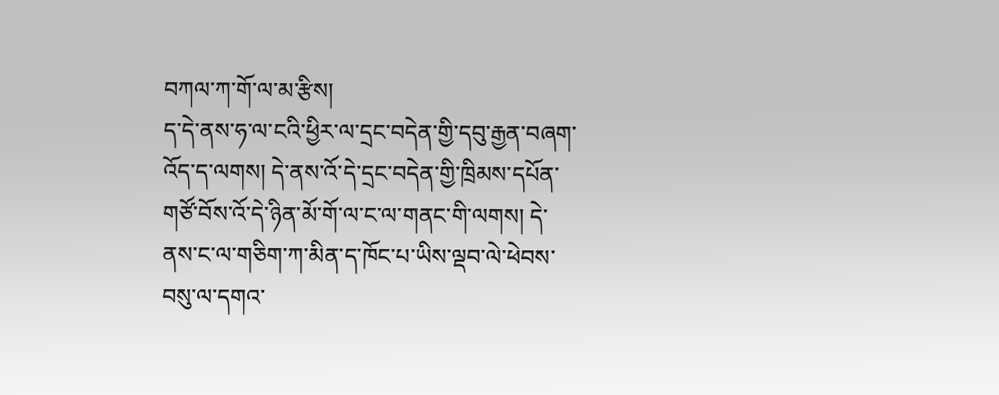བཀལ་ཀ་གོ་ལ་མ་རྩིས།
ད་དེ་ནས་ཧ་ལ་ངའི་ཕྱིར་ལ་དྲང་བདེན་གྱི་དབུ་རྒྱན་བཞག་འོད་ད་ལགས། དེ་ནས་འོ་དེ་དྲང་བདེན་གྱི་ཁྲིམས་དཔོན་གཙོ་བོས་འོ་དེ་ཉིན་མོ་གོ་ལ་ང་ལ་གནང་གི་ལགས། དེ་ནས་ང་ལ་གཅིག་ཀ་མིན་ད་ཁོང་པ་ཡིས་ལྡབ་ལེ་ཕེབས་བསུ་ལ་དགའ་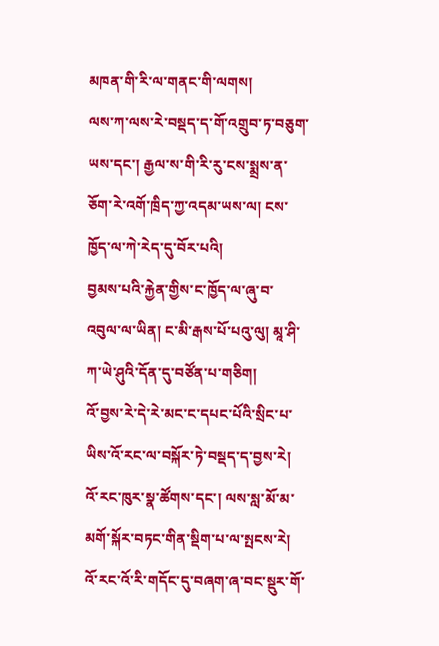མཁན་གི་རི་ལ་གནང་གི་ལགས།
ལས་ཀ་ལས་རེ་བསྡད་ད་གོ་འགྲུབ་ཏ་བཅུག་ཡས་དང་། རྒྱལ་ས་གི་རི་རུ་ངས་སྨྲས་ན་ཅོག་རེ་འགོ་ཁྲིད་ཀྱ་འདམ་ཡས་ལ། ངས་ཁྱོད་ལ་ཀེ་རེད་དུ་བོར་པའི།
བྱམས་པའི་རྐྱེན་གྱིས་ང་ཁྱོད་ལ་ཞུ་བ་འབུལ་ལ་ཡིན། ང་མི་རྒས་པོ་པའུ་ལུ། མཱ་ཤི་ཀ་ཡེ་ཤུའི་དོན་དུ་བཙོན་པ་གཅིག།
འོ་བྱས་རེ་དེ་རེ་མང་ང་དཔང་པོའི་སྲིང་པ་ཡིས་འོ་རང་ལ་བསྐོར་ཏེ་བསྡད་ད་བྱས་རེ། འོ་རང་ཁུར་སྣ་ཚོགས་དང་། ལས་སླ་མོ་མ་མགོ་སྐོར་བཏང་གིན་སྡིག་པ་ལ་སྤངས་རེ། འོ་རང་འོ་རི་གདོང་དུ་བཞག་ཞ་བང་སྡུར་གོ་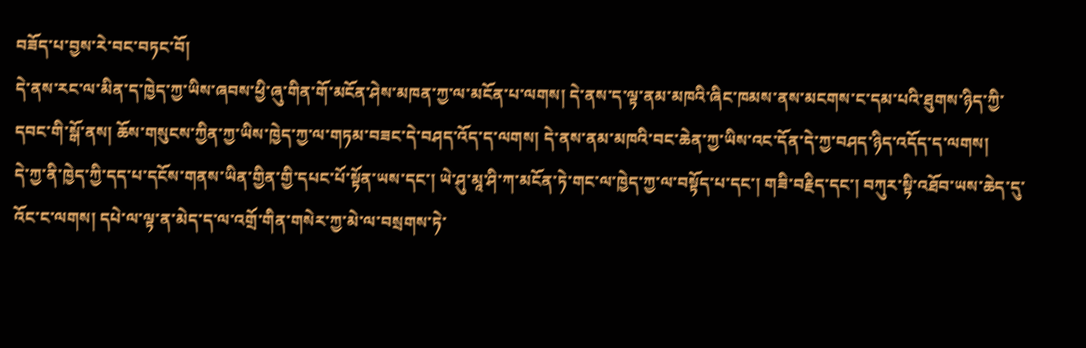བཟོད་པ་བྱས་རེ་བང་བཏང་བོ།
དེ་ནས་རང་ལ་མིན་ད་ཁྱེད་ཀྱ་ཡིས་ཞབས་ཕྱི་ཞུ་གིན་གོ་མངོན་ཤེས་མཁན་ཀྱ་ལ་མངོན་པ་ལགས། དེ་ནས་ད་ལྟ་ནམ་མཁའི་ཞིང་ཁམས་ནས་མངགས་ང་དམ་པའི་ཐུགས་ཉིད་ཀྱི་དབང་གི་སྒོ་ནས། ཆོས་གསུངས་ཀྱིན་ཀྱ་ཡིས་ཁྱེད་ཀྱ་ལ་གཏམ་བཟང་དེ་བཤད་འོད་ད་ལགས། དེ་ནས་ནམ་མཁའི་བང་ཆེན་ཀྱ་ཡིས་འང་དོན་དེ་ཀྱ་བཤད་ཉིད་འདོད་ད་ལགས།
དེ་ཀྱ་ནི་ཁྱེད་ཀྱི་དད་པ་དངོས་གནས་ཡིན་གྱིན་གྱི་དཔང་པོ་སྟོན་ཡས་དང་། ཡེ་ཤུ་མཱ་ཤི་ཀ་མངོན་ཏེ་གང་ལ་ཁྱེད་ཀྱ་ལ་བསྟོད་པ་དང་། གཟི་བརྗིད་དང་། བཀུར་སྟི་འཐོབ་ཡས་ཆེད་དུ་འོང་ང་ལགས། དཔེ་ལ་ལྟ་ན་མེད་ད་ལ་འགྲོ་གིན་གསེར་ཀྱ་མེ་ལ་བསྲགས་ཏེ་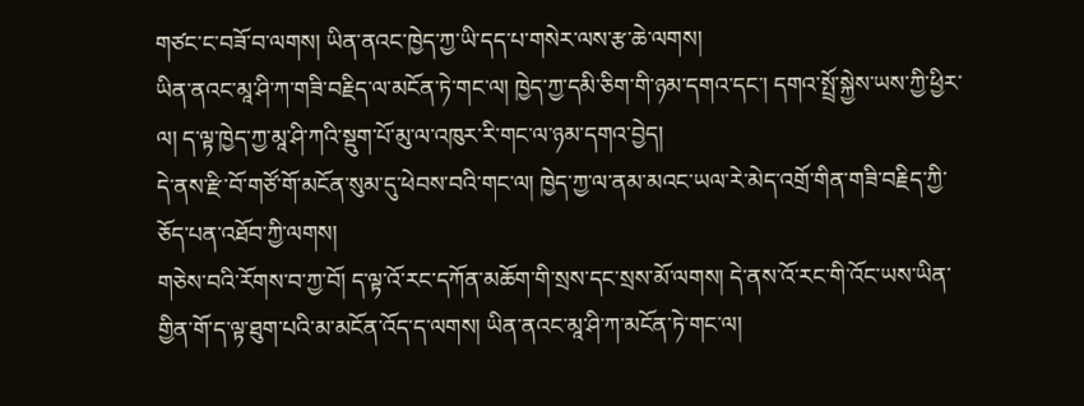གཙང་ང་བཟོ་བ་ལགས། ཡིན་ནའང་ཁྱེད་ཀྱ་ཡི་དད་པ་གསེར་ལས་རྩ་ཆེ་ལགས།
ཡིན་ནའང་མཱ་ཤི་ཀ་གཟི་བརྗིད་ལ་མངོན་ཏེ་གང་ལ། ཁྱེད་ཀྱ་དམི་ཅིག་གི་ཉམ་དགའ་དང་། དགའ་སྤྲོ་སྐྱེས་ཡས་ཀྱི་ཕྱིར་ལ། ད་ལྟ་ཁྱེད་ཀྱ་མཱ་ཤི་ཀའི་སྡུག་པོ་མུ་ལ་འཁུར་རི་གང་ལ་ཉམ་དགའ་བྱེད།
དེ་ནས་རྫི་བོ་གཙོ་གོ་མངོན་སུམ་དུ་ཕེབས་བའི་གང་ལ། ཁྱེད་ཀྱ་ལ་ནམ་མའང་ཡལ་རེ་མེད་འགྲོ་གིན་གཟི་བརྗིད་ཀྱི་ཅོད་པན་འཐོབ་ཀྱི་ལགས།
གཅེས་བའི་རོགས་བ་ཀྱ་བོ། ད་ལྟ་འོ་རང་དཀོན་མཆོག་གི་སྲས་དང་སྲས་མོ་ལགས། དེ་ནས་འོ་རང་གི་འོང་ཡས་ཡིན་གྱིན་གོ་ད་ལྟ་ཐུག་པའི་མ་མངོན་འོད་ད་ལགས། ཡིན་ནའང་མཱ་ཤི་ཀ་མངོན་ཏེ་གང་ལ།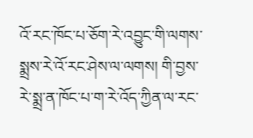འོ་རང་ཁོང་པ་ཅོག་རེ་འབྱུང་གི་ལགས་སྨྲས་རེ་འོ་རང་ཤེས་ལ་ལགས། གི་བྱས་རེ་སྨྲ་ན་ཁོང་པ་ག་རེ་འོད་ཀྱིན་ལ་རང་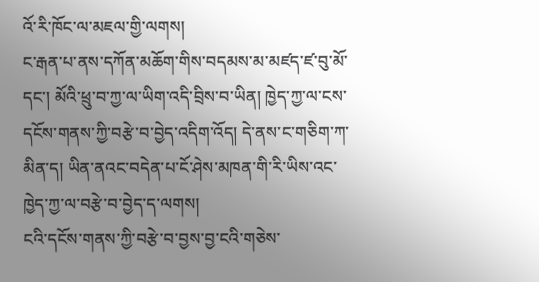འོ་རི་ཁོང་ལ་མཇལ་གྱི་ལགས།
ང་རྒན་པ་ནས་དཀོན་མཆོག་གིས་བདམས་མ་མཛད་ཛ་བུ་མོ་དང་། མོའི་ཕྲུ་བ་ཀྱ་ལ་ཡིག་འདི་བྲིས་བ་ཡིན། ཁྱེད་ཀྱ་ལ་ངས་དངོས་གནས་ཀྱི་བརྩེ་བ་བྱེད་འདིག་འོད། དེ་ནས་ང་གཅིག་ཀ་མིན་ད། ཡིན་ནའང་བདེན་པ་ངོ་ཤེས་མཁན་གི་རི་ཡིས་འང་ཁྱེད་ཀྱ་ལ་བརྩེ་བ་བྱེད་ད་ལགས།
ངའི་དངོས་གནས་ཀྱི་བརྩེ་བ་བྱས་བྱ་ངའི་གཅེས་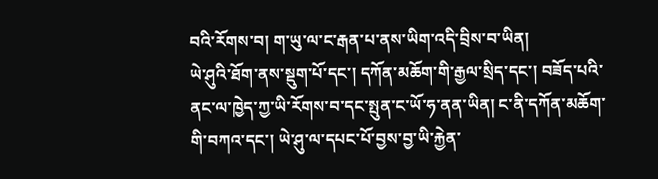བའི་རོགས་བ། ག་ཡུ་ལ་ང་རྒན་པ་ནས་ཡིག་འདི་བྲིས་བ་ཡིན།
ཡེ་ཤུའི་ཐོག་ནས་སྡུག་པོ་དང་། དཀོན་མཆོག་གི་རྒྱལ་སྲིད་དང་། བཟོད་པའི་ནང་ལ་ཁྱེད་ཀྱ་ཡི་རོགས་བ་དང་སྤུན་ང་ཡོ་ཧ་ནན་ཡིན། ང་ནི་དཀོན་མཆོག་གི་བཀའ་དང་། ཡེ་ཤུ་ལ་དཔང་པོ་བྱས་བྱ་ཡི་རྐྱེན་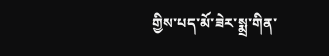གྱིས་པད་མོ་ཟེར་སྨྲ་གིན་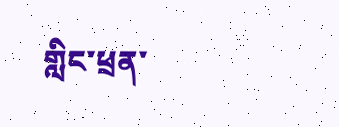གླིང་ཕྲན་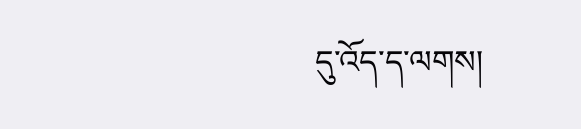དུ་འོད་ད་ལགས།